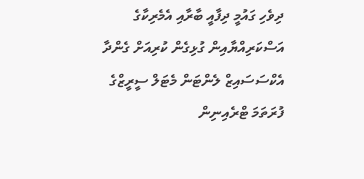ދިވެހި ގައުމީ ދިފާއީ ބާރާއި އެމެރިކާގެ އަސްކަރިއްޔާއިން ގުޅިގެން ކުރިއަށް ގެންދާ އެކްސަސައިޒް ލެންޓަން މެޓަލް ސީރީޒްގެ ފުރަތަމަ ޓްރެއިނިން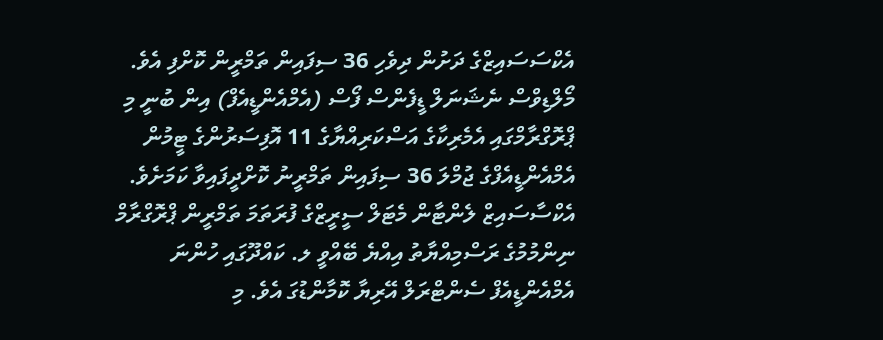އެކްސަސައިޒްގެ ދަށުން ދިވެހި 36 ސިފައިން ތަމްރީން ކޮށްފި އެވެ.
މޯލްޑިވްސް ނެޝަނަލް ޑީފެންސް ފޯސް (އެމްއެންޑީއެފް) އިން ބުނީ މި ޕްރޮގްރާމްގައި އެމެރިކާގެ އަސްކަރިއްޔާގެ 11 އޮފިސަރުންގެ ޓީމުން އެމްއެންޑީއެފްގެ ޖުމްލަ 36 ސިފައިން ތަމްރީނު ކޮށްދީފައިވާ ކަމަށެވެ.
އެކްސާސައިޒް ލެންޓާން މެޓަލް ސީރީޒްގެ ފުރަތަމަ ތަމްރީން ޕްރޮގްރާމް ނިންމުމުގެ ރަސްމިއްޔާތު އިއްޔެ ބޭއްވީ ލ. ކައްދޫގައި ހުންނަ އެމްއެންޑީއެފް ސެންޓްރަލް އޭރިޔާ ކޮމާންޑުގަ އެވެ. މި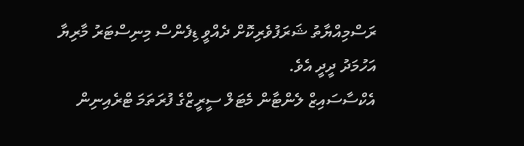ރަސްމިއްޔާތު ޝަރަފުވެރިކޮށް ދެއްވީ ޑިފެންސް މިނިސްޓަރު މާރިޔާ އަހުމަދު ދީދީ އެވެ.
އެކްސާސައިޒް ލެންޓާން މެޓަލް ސީރީޒްގެ ފުރަތަމަ ޓްރެއިނިން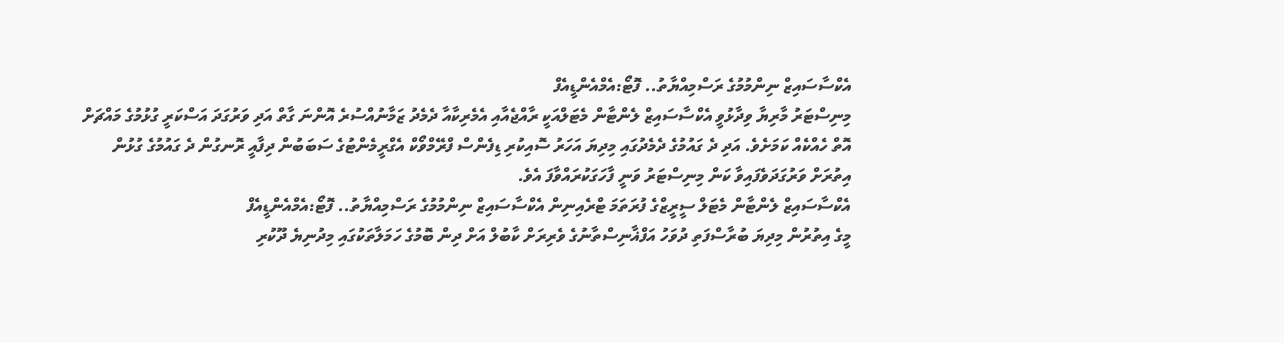އެކްސާސައިޒް ނިންމުމުގެ ރަސްމިއްޔާތު.. ފޮޓޯ:އެމްއެންޑީއެފް
މިނިސްޓަރު މާރިޔާ ވިދާޅުވީ އެކްސާސައިޒް ލެންޓާން މެޓަލްއަކީ ރާއްޖެއާއި އެމެރިކާއާ ދެމެދު ޒަމާނުއްސުރެ އޮންނަ ގާތް އަދި ވަރުގަދަ އަސްކަރީ ގުޅުމުގެ މައްޗަށް އޮތް ހެއްކެއް ކަމަށެވެ. އަދި ދެ ގައުމުގެ ދެމެދުގައި މިދިޔަ އަހަރު ސޮއިކުރި ޑިފެންސް ފްރޭމްވޯކް އެގްރީމެންޓުގެ ސަބަބުން ދިފާއީ ރޮނގުން ދެ ގައުމުގެ ގުޅުން އިތުރަށް ވަރުގަދަވެފައިވާ ކަން މިނިސްޓަރު ވަނީ ފާހަގަކުރައްވާފަ އެވެ.
އެކްސާސައިޒް ލެންޓާން މެޓަލް ސީރީޒްގެ ފުރަތަމަ ޓްރެއިނިން އެކްސާސައިޒް ނިންމުމުގެ ރަސްމިއްޔާތު.. ފޮޓޯ:އެމްއެންޑީއެފް
މީގެ އިތުރުން މިދިޔަ ބުރާސްފަތި ދުވަހު އަފްޣާނިސްތާނުގެ ވެރިރަށް ކާބުލް އަށް ދިން ބޮމުގެ ހަމަލާތަކުގައި މިދުނިޔެ ދޫކުރި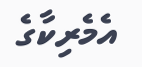އެމެރިކާގެ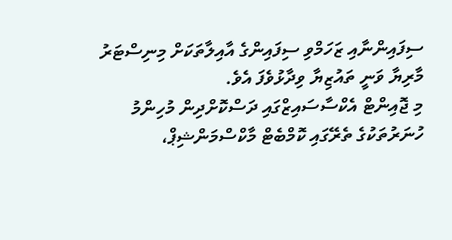ސިފައިންނާއި ޒަހަމްވި ސިފައިންގެ އާއިލާތަކަށް މިނިސްޓަރު މާރިޔާ ވަނީ ތައުޒިޔާ ވިދާޅުވެފަ އެވެ.
މި ޖޮއިންޓް އެކްސާސައިޒްގައި ދަސްކޮށްދިން މުހިންމު ހުނަރުތަކުގެ ތެރޭގައި ކޮމްބެޓް މާކްސްމަންޝިޕް،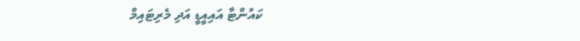ކައުންޓާ އައިއީޑީ އަދި މެރިޓައިމް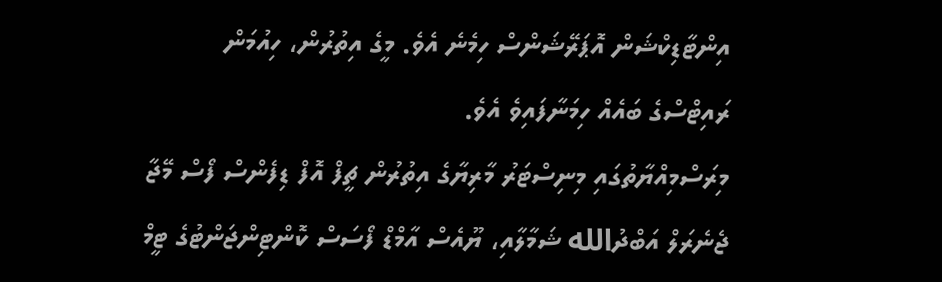އިންޓާޑިކްޝަން އޮޕަރޭޝަންސް ހިމެނެ އެވެ. މީގެ އިތުރުން، ހިއުމަން ރައިޓްސްގެ ބައެއް ހިމަނާފައިވެ އެވެ.
މިރަސްމިއްޔާތުގައި މިނިސްޓަރު މާރިޔާގެ އިތުރުން ޗީފް އޮފް ޑިފެންސް ފޯސް މޭޖާ ޖެނެރަލް އަބްދުالله ޝަމާލާއި، ޔޫއެސް އާމްޑް ފޯސަސް ކޮންޓިންޖަންޓުގެ ޓީމް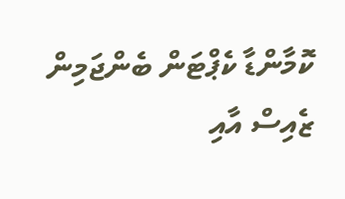ކޮމާންޑާ ކެޕްޓަން ބެންޖަމިން ޒެއިސް އާއި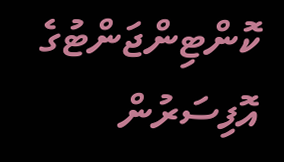ކޮންޓިންޖަންޓުގެ އޮފިސަރުން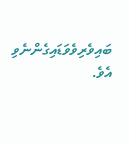ބައިވެރިވެވަޑައިގެންނެވި އެވެ.